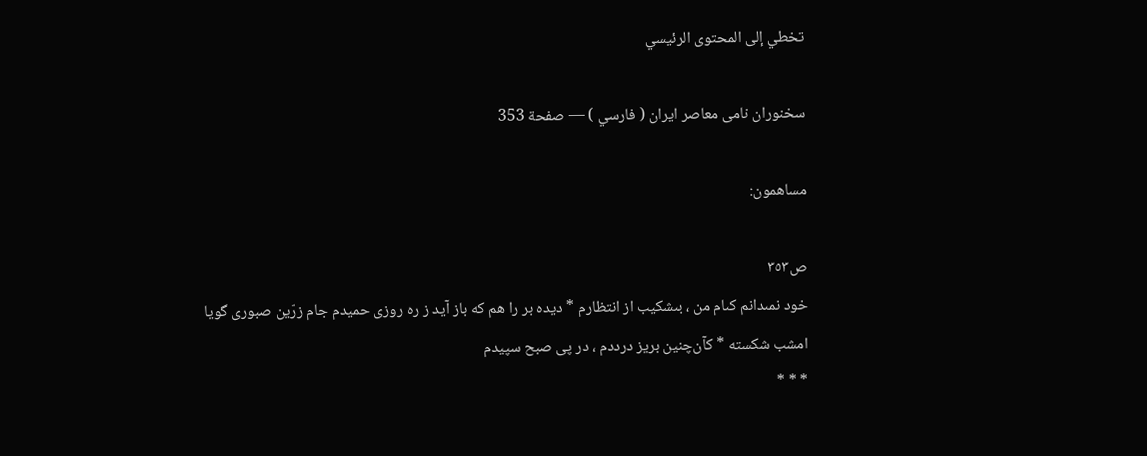تخطي إلى المحتوى الرئيسي

سخنوران نامى معاصر ايران ( فارسي ) — صفحة 353

مساهمون:

ص٣٥٣
خود نمىدانم كىام من ، بىشكيب از انتظارم * ديده بر را هم كه باز آيد ز ره روزى حميدم جام زرّين صبورى گويا امشب شكسته * كآن‌چنين بريز درددم ، در پى صبح سپيدم
* * *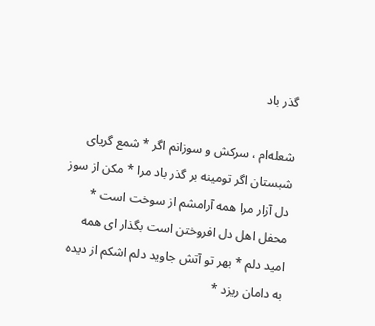گذر باد

شعله‌ام ، سركش و سوزانم اگر * شمع گرياى شبستان اگر تومينه بر گذر باد مرا * مكن از سوز دل آزار مرا همه آرامشم از سوخت است * محفل اهل دل افروختن است بگذار اى همه اميد دلم * بهر تو آتش جاويد دلم اشكم از ديده به دامان ريزد *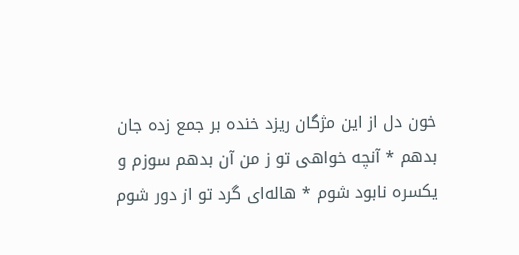خون دل از اين مژگان ريزد خنده بر جمع زده جان بدهم * آنچه خواهى تو ز من آن بدهم سوزم و يكسره نابود شوم * هاله‌اى گرد تو از دور شوم